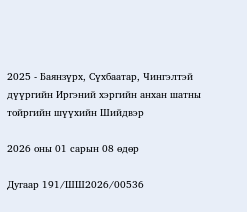2025 - Баянзүрх, Сүхбаатар, Чингэлтэй дүүргийн Иргэний хэргийн анхан шатны тойргийн шүүхийн Шийдвэр

2026 оны 01 сарын 08 өдөр

Дугаар 191/ШШ2026/00536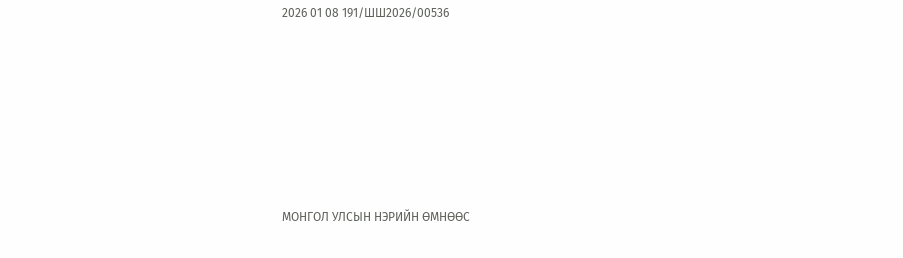2026 01 08 191/ШШ2026/00536







МОНГОЛ УЛСЫН НЭРИЙН ӨМНӨӨС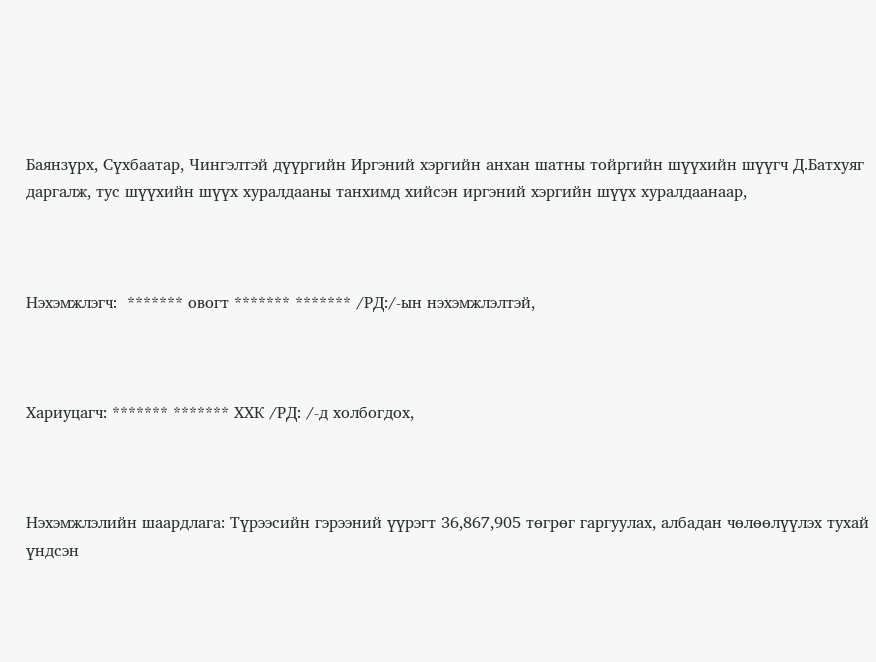Баянзүрх, Сүхбаатар, Чингэлтэй дүүргийн Иргэний хэргийн анхан шатны тойргийн шүүхийн шүүгч Д.Батхуяг даргалж, тус шүүхийн шүүх хуралдааны танхимд хийсэн иргэний хэргийн шүүх хуралдаанаар,



Нэхэмжлэгч:  ******* овогт ******* ******* /РД:/-ын нэхэмжлэлтэй,



Хариуцагч: ******* ******* ХХК /РД: /-д холбогдох,



Нэхэмжлэлийн шаардлага: Түрээсийн гэрээний үүрэгт 36,867,905 төгрөг гаргуулах, албадан чөлөөлүүлэх тухай үндсэн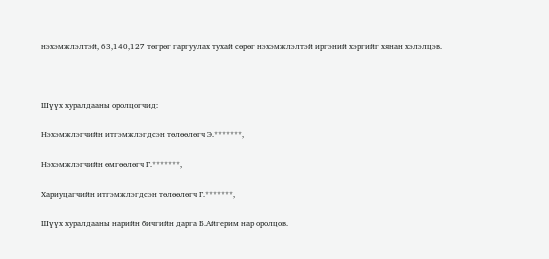нэхэмжлэлтэй, 63,140,127 төгрөг гаргуулах тухай сөрөг нэхэмжлэлтэй иргэний хэргийг хянан хэлэлцэв.



Шүүх хуралдааны оролцогчид:

Нэхэмжлэгчийн итгэмжлэгдсэн төлөөлөгч Э.*******,

Нэхэмжлэгчийн өмгөөлөгч Г.*******,

Хариуцагчийн итгэмжлэгдсэн төлөөлөгч Г.*******,

Шүүх хуралдааны нарийн бичгийн дарга Б.Айгерим нар оролцов.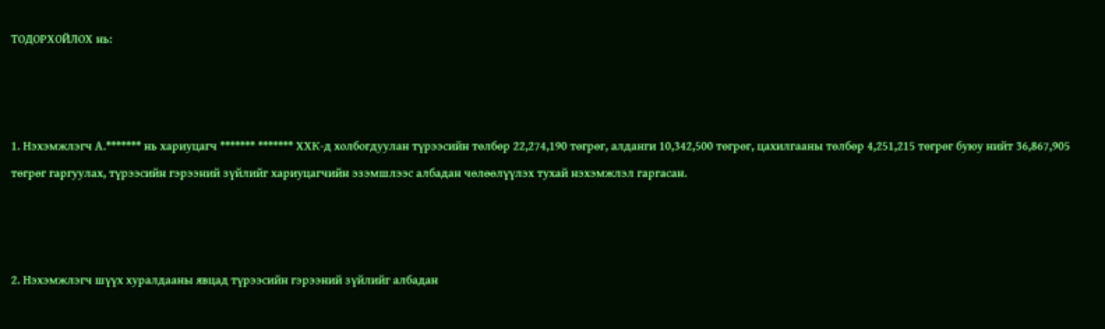ТОДОРХОЙЛОХ нь:



1. Нэхэмжлэгч А.******* нь хариуцагч ******* ******* ХХК-д холбогдуулан түрээсийн төлбөр 22,274,190 төгрөг, алданги 10,342,500 төгрөг, цахилгааны төлбөр 4,251,215 төгрөг буюу нийт 36,867,905 төгрөг гаргуулах, түрээсийн гэрээний зүйлийг хариуцагчийн эзэмшлээс албадан чөлөөлүүлэх тухай нэхэмжлэл гаргасан.



2. Нэхэмжлэгч шүүх хуралдааны явцад түрээсийн гэрээний зүйлийг албадан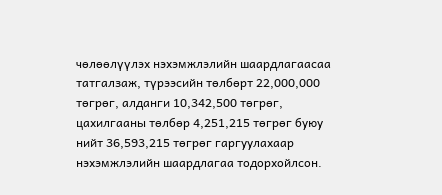чөлөөлүүлэх нэхэмжлэлийн шаардлагаасаа татгалзаж, түрээсийн төлбөрт 22,000,000 төгрөг, алданги 10,342,500 төгрөг, цахилгааны төлбөр 4,251,215 төгрөг буюу нийт 36,593,215 төгрөг гаргуулахаар нэхэмжлэлийн шаардлагаа тодорхойлсон.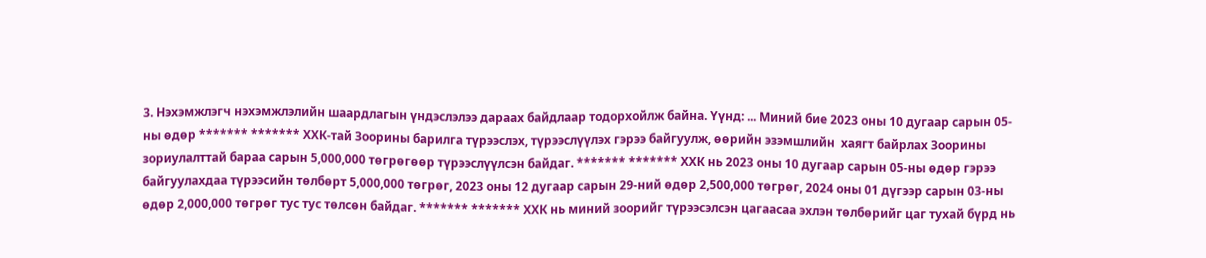3. Нэхэмжлэгч нэхэмжлэлийн шаардлагын үндэслэлээ дараах байдлаар тодорхойлж байна. Үүнд: ... Миний бие 2023 оны 10 дугаар сарын 05-ны өдөр ******* ******* ХХК-тай Зоорины барилга түрээслэх, түрээслүүлэх гэрээ байгуулж, өөрийн эзэмшлийн  хаягт байрлах Зоорины зориулалттай бараа сарын 5,000,000 төгрөгөөр түрээслүүлсэн байдаг. ******* ******* ХХК нь 2023 оны 10 дугаар сарын 05-ны өдөр гэрээ байгуулахдаа түрээсийн төлбөрт 5,000,000 төгрөг, 2023 оны 12 дугаар сарын 29-ний өдөр 2,500,000 төгрөг, 2024 оны 01 дүгээр сарын 03-ны өдөр 2,000,000 төгрөг тус тус төлсөн байдаг. ******* ******* ХХК нь миний зоорийг түрээсэлсэн цагаасаа эхлэн төлбөрийг цаг тухай бүрд нь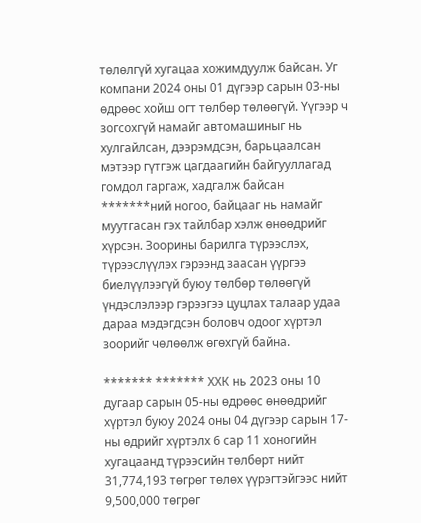төлөлгүй хугацаа хожимдуулж байсан. Уг компани 2024 оны 01 дүгээр сарын 03-ны өдрөөс хойш огт төлбөр төлөөгүй. Үүгээр ч зогсохгүй намайг автомашиныг нь хулгайлсан, дээрэмдсэн, барьцаалсан мэтээр гүтгэж цагдаагийн байгууллагад гомдол гаргаж, хадгалж байсан *******ний ногоо, байцааг нь намайг муутгасан гэх тайлбар хэлж өнөөдрийг хүрсэн. Зоорины барилга түрээслэх, түрээслүүлэх гэрээнд заасан үүргээ биелүүлээгүй буюу төлбөр төлөөгүй үндэслэлээр гэрээгээ цуцлах талаар удаа дараа мэдэгдсэн боловч одоог хүртэл зоорийг чөлөөлж өгөхгүй байна.

******* ******* ХХК нь 2023 оны 10 дугаар сарын 05-ны өдрөөс өнөөдрийг хүртэл буюу 2024 оны 04 дүгээр сарын 17-ны өдрийг хүртэлх 6 сар 11 хоногийн хугацаанд түрээсийн төлбөрт нийт 31,774,193 төгрөг төлөх үүрэгтэйгээс нийт 9,500,000 төгрөг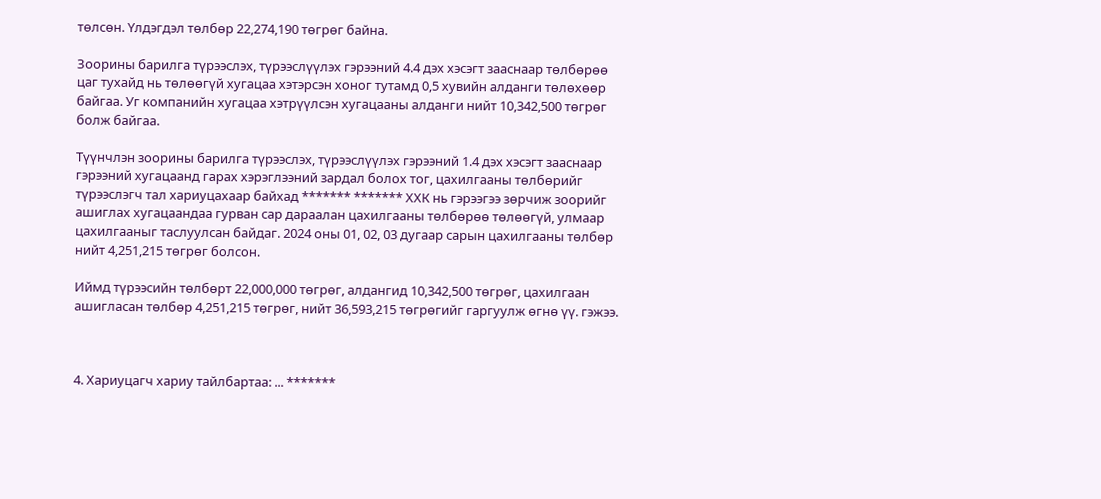төлсөн. Үлдэгдэл төлбөр 22,274,190 төгрөг байна.

Зоорины барилга түрээслэх, түрээслүүлэх гэрээний 4.4 дэх хэсэгт зааснаар төлбөрөө цаг тухайд нь төлөөгүй хугацаа хэтэрсэн хоног тутамд 0,5 хувийн алданги төлөхөөр байгаа. Уг компанийн хугацаа хэтрүүлсэн хугацааны алданги нийт 10,342,500 төгрөг болж байгаа.

Түүнчлэн зоорины барилга түрээслэх, түрээслүүлэх гэрээний 1.4 дэх хэсэгт зааснаар гэрээний хугацаанд гарах хэрэглээний зардал болох тог, цахилгааны төлбөрийг түрээслэгч тал хариуцахаар байхад ******* ******* ХХК нь гэрээгээ зөрчиж зоорийг ашиглах хугацаандаа гурван сар дараалан цахилгааны төлбөрөө төлөөгүй, улмаар цахилгааныг таслуулсан байдаг. 2024 оны 01, 02, 03 дугаар сарын цахилгааны төлбөр нийт 4,251,215 төгрөг болсон.

Иймд түрээсийн төлбөрт 22,000,000 төгрөг, алдангид 10,342,500 төгрөг, цахилгаан ашигласан төлбөр 4,251,215 төгрөг, нийт 36,593,215 төгрөгийг гаргуулж өгнө үү. гэжээ.



4. Хариуцагч хариу тайлбартаа: ... *******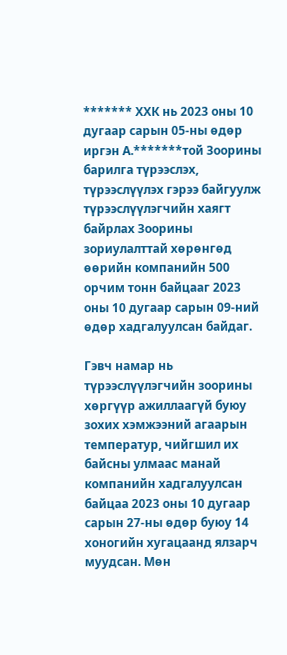******* ХХК нь 2023 оны 10 дугаар сарын 05-ны өдөр иргэн А.*******той Зоорины барилга түрээслэх, түрээслүүлэх гэрээ байгуулж түрээслүүлэгчийн хаягт байрлах Зоорины зориулалттай хөрөнгөд өөрийн компанийн 500 орчим тонн байцааг 2023 оны 10 дугаар сарын 09-ний өдөр хадгалуулсан байдаг.

Гэвч намар нь түрээслүүлэгчийн зоорины хөргүүр ажиллаагүй буюу зохих хэмжээний агаарын температур, чийгшил их байсны улмаас манай компанийн хадгалуулсан байцаа 2023 оны 10 дугаар сарын 27-ны өдөр буюу 14 хоногийн хугацаанд ялзарч муудсан. Мөн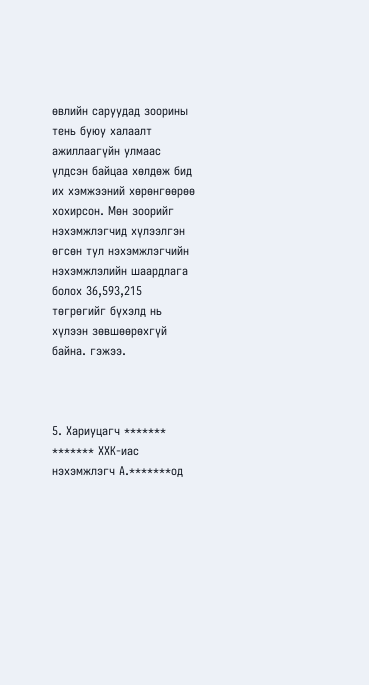өвлийн саруудад зоорины тень буюу халаалт ажиллаагүйн улмаас үлдсэн байцаа хөлдөж бид их хэмжээний хөрөнгөөрөө хохирсон. Мөн зоорийг нэхэмжлэгчид хүлээлгэн өгсөн тул нэхэмжлэгчийн нэхэмжлэлийн шаардлага болох 36,593,215 төгрөгийг бүхэлд нь хүлээн зөвшөөрөхгүй байна. гэжээ.



5. Хариуцагч ******* ******* ХХК-иас нэхэмжлэгч А.*******од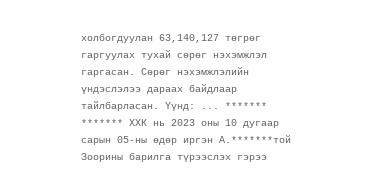холбогдуулан 63,140,127 төгрөг гаргуулах тухай сөрөг нэхэмжлэл гаргасан. Сөрөг нэхэмжлэлийн үндэслэлээ дараах байдлаар тайлбарласан. Үүнд: ... ******* ******* ХХК нь 2023 оны 10 дугаар сарын 05-ны өдөр иргэн А.*******той Зоорины барилга түрээслэх гэрээ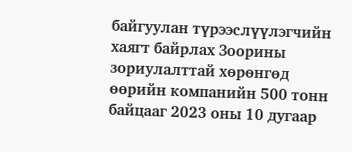байгуулан түрээслүүлэгчийн  хаягт байрлах Зоорины зориулалттай хөрөнгөд өөрийн компанийн 500 тонн байцааг 2023 оны 10 дугаар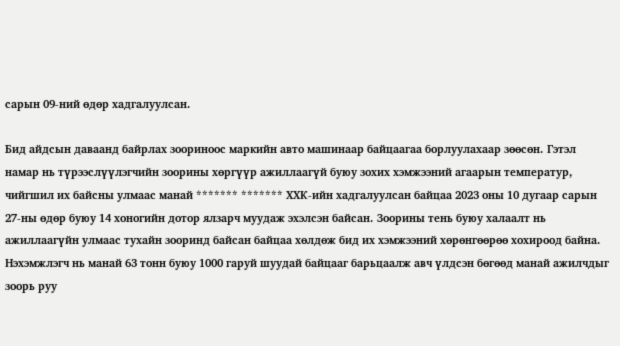сарын 09-ний өдөр хадгалуулсан.

Бид айдсын даваанд байрлах зоориноос маркийн авто машинаар байцаагаа борлуулахаар зөөсөн. Гэтэл намар нь түрээслүүлэгчийн зоорины хөргүүр ажиллаагүй буюу зохих хэмжээний агаарын температур, чийгшил их байсны улмаас манай ******* ******* ХХК-ийн хадгалуулсан байцаа 2023 оны 10 дугаар сарын 27-ны өдөр буюу 14 хоногийн дотор ялзарч муудаж эхэлсэн байсан. Зоорины тень буюу халаалт нь ажиллаагүйн улмаас тухайн зооринд байсан байцаа хөлдөж бид их хэмжээний хөрөнгөөрөө хохироод байна. Нэхэмжлэгч нь манай 63 тонн буюу 1000 гаруй шуудай байцааг барьцаалж авч үлдсэн бөгөөд манай ажилчдыг зоорь руу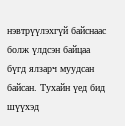нэвтрүүлэхгүй байснаас болж үлдсэн байцаа бүгд ялзарч муудсан байсан. Тухайн үед бид шүүхэд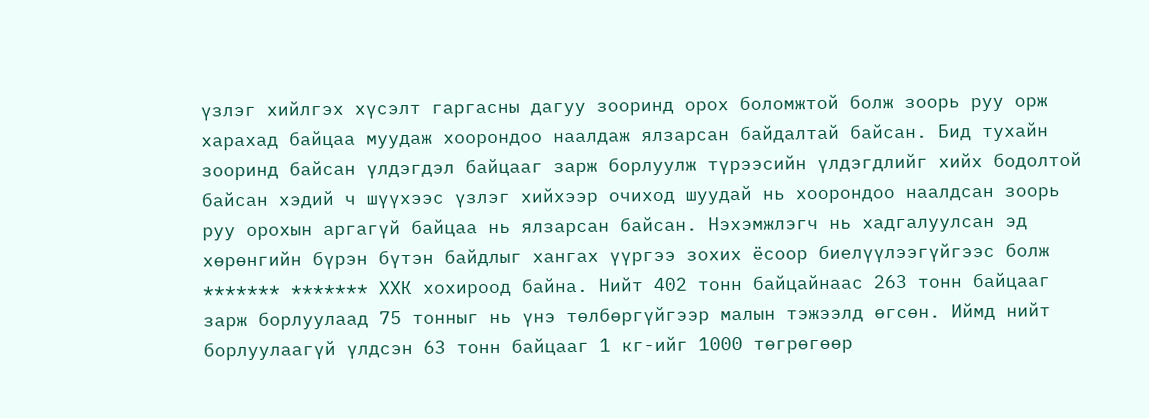үзлэг хийлгэх хүсэлт гаргасны дагуу зооринд орох боломжтой болж зоорь руу орж харахад байцаа муудаж хоорондоо наалдаж ялзарсан байдалтай байсан. Бид тухайн зооринд байсан үлдэгдэл байцааг зарж борлуулж түрээсийн үлдэгдлийг хийх бодолтой байсан хэдий ч шүүхээс үзлэг хийхээр очиход шуудай нь хоорондоо наалдсан зоорь руу орохын аргагүй байцаа нь ялзарсан байсан. Нэхэмжлэгч нь хадгалуулсан эд хөрөнгийн бүрэн бүтэн байдлыг хангах үүргээ зохих ёсоор биелүүлээгүйгээс болж ******* ******* ХХК хохироод байна. Нийт 402 тонн байцайнаас 263 тонн байцааг зарж борлуулаад 75 тонныг нь үнэ төлбөргүйгээр малын тэжээлд өгсөн. Иймд нийт борлуулаагүй үлдсэн 63 тонн байцааг 1 кг-ийг 1000 төгрөгөөр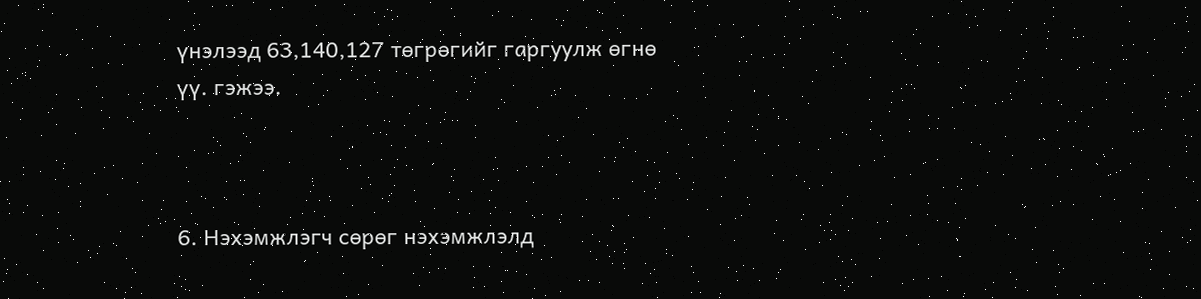үнэлээд 63,140,127 төгрөгийг гаргуулж өгнө үү. гэжээ.



6. Нэхэмжлэгч сөрөг нэхэмжлэлд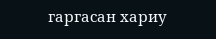гаргасан хариу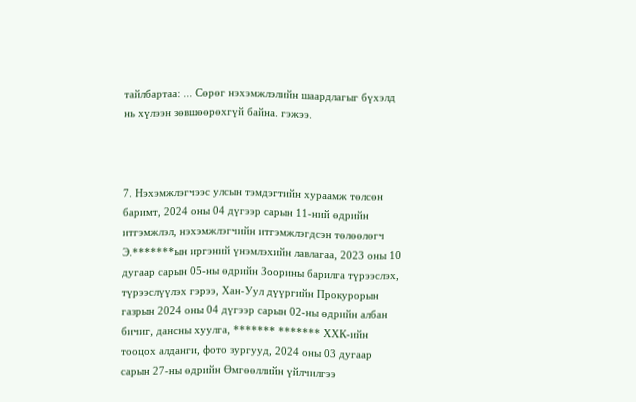тайлбартаа: ... Сөрөг нэхэмжлэлийн шаардлагыг бүхэлд нь хүлээн зөвшөөрөхгүй байна. гэжээ.



7. Нэхэмжлэгчээс улсын тэмдэгтийн хураамж төлсөн баримт, 2024 оны 04 дүгээр сарын 11-ний өдрийн итгэмжлэл, нэхэмжлэгчийн итгэмжлэгдсэн төлөөлөгч Э.*******ын иргэний үнэмлэхийн лавлагаа, 2023 оны 10 дугаар сарын 05-ны өдрийн Зоорины барилга түрээслэх, түрээслүүлэх гэрээ, Хан-Уул дүүргийн Прокурорын газрын 2024 оны 04 дүгээр сарын 02-ны өдрийн албан бичиг, дансны хуулга, ******* ******* ХХК-ийн тооцох алданги, фото зургууд, 2024 оны 03 дугаар сарын 27-ны өдрийн Өмгөөллийн үйлчилгээ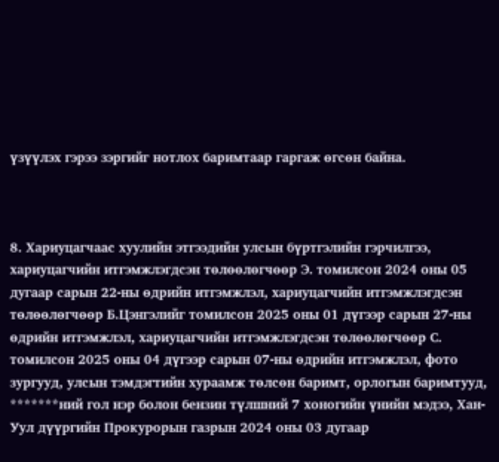үзүүлэх гэрээ зэргийг нотлох баримтаар гаргаж өгсөн байна.



8. Хариуцагчаас хуулийн этгээдийн улсын бүртгэлийн гэрчилгээ, хариуцагчийн итгэмжлэгдсэн төлөөлөгчөөр Э. томилсон 2024 оны 05 дугаар сарын 22-ны өдрийн итгэмжлэл, хариуцагчийн итгэмжлэгдсэн төлөөлөгчөөр Б.Цэнгэлийг томилсон 2025 оны 01 дүгээр сарын 27-ны өдрийн итгэмжлэл, хариуцагчийн итгэмжлэгдсэн төлөөлөгчөөр С. томилсон 2025 оны 04 дүгээр сарын 07-ны өдрийн итгэмжлэл, фото зургууд, улсын тэмдэгтийн хураамж төлсөн баримт, орлогын баримтууд, *******ний гол нэр болон бензин түлшний 7 хоногийн үнийн мэдээ, Хан-Уул дүүргийн Прокурорын газрын 2024 оны 03 дугаар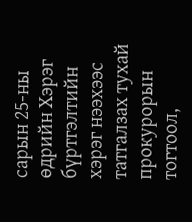сарын 25-ны өдрийн Хэрэг бүртгэлтийн хэрэг нээхээс татгалзах тухай прокурорын тогтоол,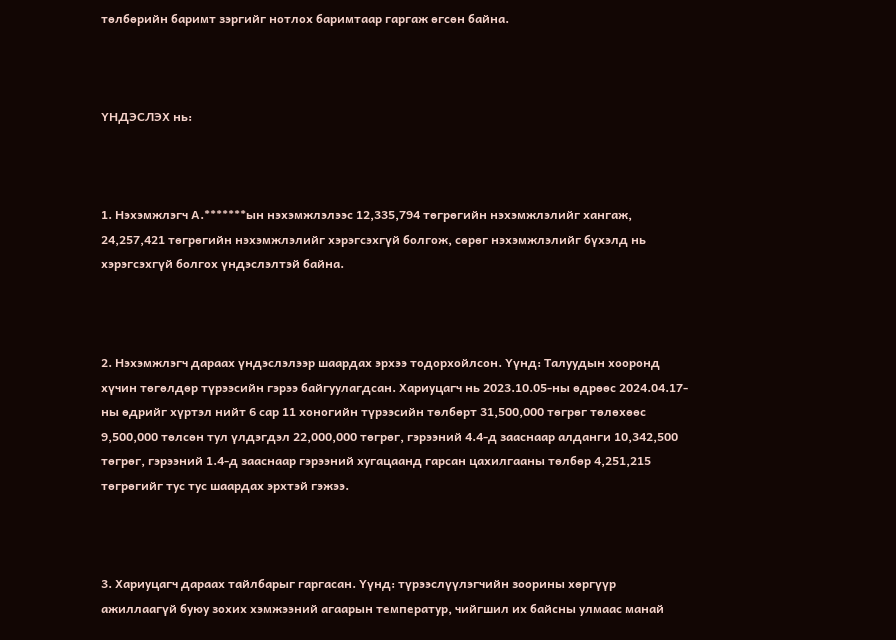төлбөрийн баримт зэргийг нотлох баримтаар гаргаж өгсөн байна.



ҮНДЭСЛЭХ нь:



1. Нэхэмжлэгч А.*******ын нэхэмжлэлээс 12,335,794 төгрөгийн нэхэмжлэлийг хангаж, 24,257,421 төгрөгийн нэхэмжлэлийг хэрэгсэхгүй болгож, сөрөг нэхэмжлэлийг бүхэлд нь хэрэгсэхгүй болгох үндэслэлтэй байна.



2. Нэхэмжлэгч дараах үндэслэлээр шаардах эрхээ тодорхойлсон. Үүнд: Талуудын хооронд хүчин төгөлдөр түрээсийн гэрээ байгуулагдсан. Хариуцагч нь 2023.10.05-ны өдрөөс 2024.04.17-ны өдрийг хүртэл нийт 6 сар 11 хоногийн түрээсийн төлбөрт 31,500,000 төгрөг төлөхөөс 9,500,000 төлсөн тул үлдэгдэл 22,000,000 төгрөг, гэрээний 4.4-д зааснаар алданги 10,342,500 төгрөг, гэрээний 1.4-д зааснаар гэрээний хугацаанд гарсан цахилгааны төлбөр 4,251,215 төгрөгийг тус тус шаардах эрхтэй гэжээ.



3. Хариуцагч дараах тайлбарыг гаргасан. Үүнд: түрээслүүлэгчийн зоорины хөргүүр ажиллаагүй буюу зохих хэмжээний агаарын температур, чийгшил их байсны улмаас манай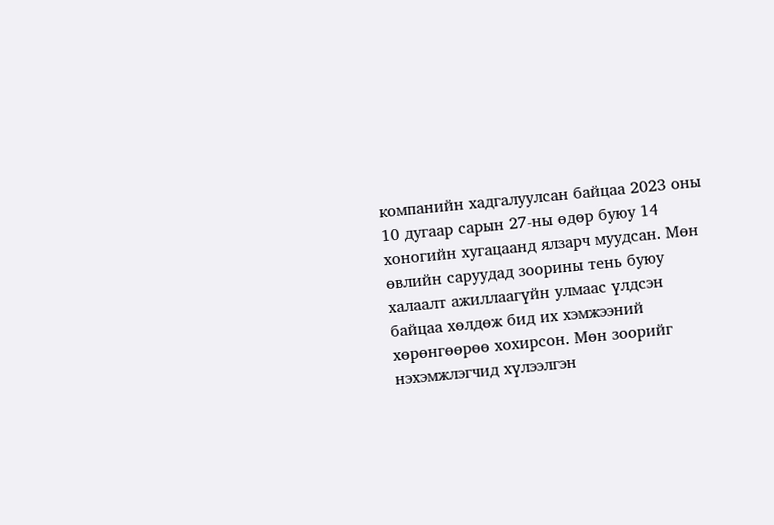компанийн хадгалуулсан байцаа 2023 оны 10 дугаар сарын 27-ны өдөр буюу 14 хоногийн хугацаанд ялзарч муудсан. Мөн өвлийн саруудад зоорины тень буюу халаалт ажиллаагүйн улмаас үлдсэн байцаа хөлдөж бид их хэмжээний хөрөнгөөрөө хохирсон. Мөн зоорийг нэхэмжлэгчид хүлээлгэн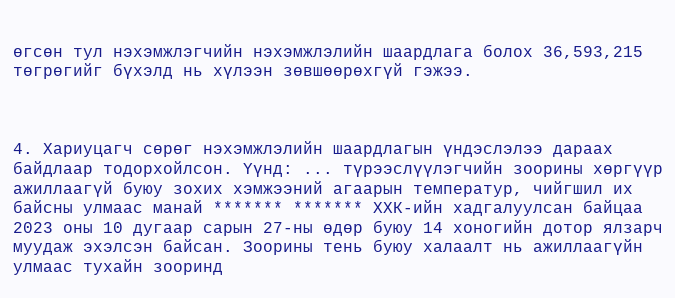өгсөн тул нэхэмжлэгчийн нэхэмжлэлийн шаардлага болох 36,593,215 төгрөгийг бүхэлд нь хүлээн зөвшөөрөхгүй гэжээ.



4. Хариуцагч сөрөг нэхэмжлэлийн шаардлагын үндэслэлээ дараах байдлаар тодорхойлсон. Үүнд: ... түрээслүүлэгчийн зоорины хөргүүр ажиллаагүй буюу зохих хэмжээний агаарын температур, чийгшил их байсны улмаас манай ******* ******* ХХК-ийн хадгалуулсан байцаа 2023 оны 10 дугаар сарын 27-ны өдөр буюу 14 хоногийн дотор ялзарч муудаж эхэлсэн байсан. Зоорины тень буюу халаалт нь ажиллаагүйн улмаас тухайн зооринд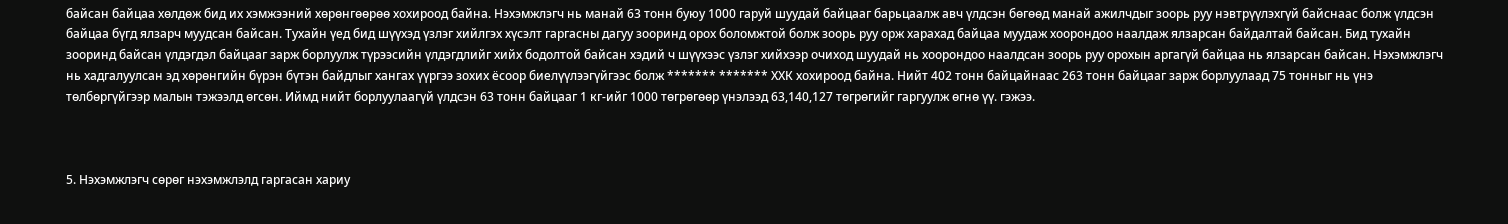байсан байцаа хөлдөж бид их хэмжээний хөрөнгөөрөө хохироод байна. Нэхэмжлэгч нь манай 63 тонн буюу 1000 гаруй шуудай байцааг барьцаалж авч үлдсэн бөгөөд манай ажилчдыг зоорь руу нэвтрүүлэхгүй байснаас болж үлдсэн байцаа бүгд ялзарч муудсан байсан. Тухайн үед бид шүүхэд үзлэг хийлгэх хүсэлт гаргасны дагуу зооринд орох боломжтой болж зоорь руу орж харахад байцаа муудаж хоорондоо наалдаж ялзарсан байдалтай байсан. Бид тухайн зооринд байсан үлдэгдэл байцааг зарж борлуулж түрээсийн үлдэгдлийг хийх бодолтой байсан хэдий ч шүүхээс үзлэг хийхээр очиход шуудай нь хоорондоо наалдсан зоорь руу орохын аргагүй байцаа нь ялзарсан байсан. Нэхэмжлэгч нь хадгалуулсан эд хөрөнгийн бүрэн бүтэн байдлыг хангах үүргээ зохих ёсоор биелүүлээгүйгээс болж ******* ******* ХХК хохироод байна. Нийт 402 тонн байцайнаас 263 тонн байцааг зарж борлуулаад 75 тонныг нь үнэ төлбөргүйгээр малын тэжээлд өгсөн. Иймд нийт борлуулаагүй үлдсэн 63 тонн байцааг 1 кг-ийг 1000 төгрөгөөр үнэлээд 63,140,127 төгрөгийг гаргуулж өгнө үү. гэжээ.



5. Нэхэмжлэгч сөрөг нэхэмжлэлд гаргасан хариу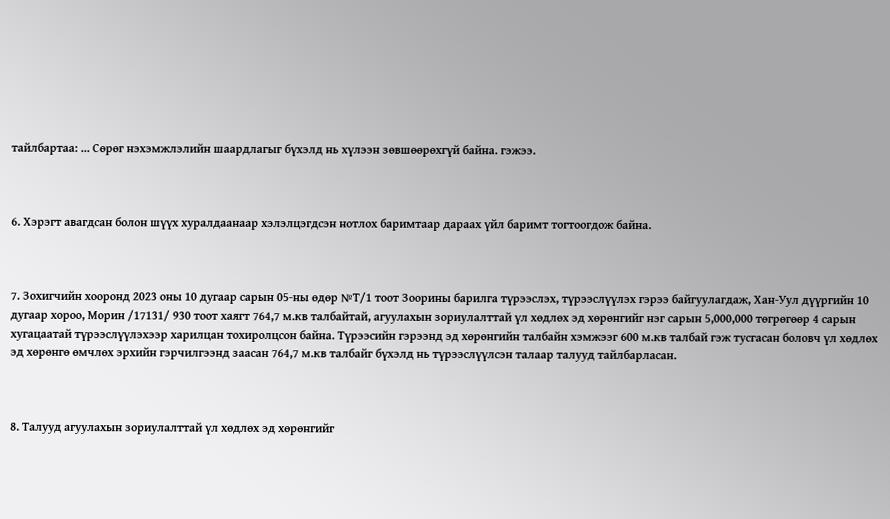тайлбартаа: ... Сөрөг нэхэмжлэлийн шаардлагыг бүхэлд нь хүлээн зөвшөөрөхгүй байна. гэжээ.



6. Хэрэгт авагдсан болон шүүх хуралдаанаар хэлэлцэгдсэн нотлох баримтаар дараах үйл баримт тогтоогдож байна.



7. Зохигчийн хооронд 2023 оны 10 дугаар сарын 05-ны өдөр №Т/1 тоот Зоорины барилга түрээслэх, түрээслүүлэх гэрээ байгуулагдаж, Хан-Уул дүүргийн 10 дугаар хороо, Морин /17131/ 930 тоот хаягт 764,7 м.кв талбайтай, агуулахын зориулалттай үл хөдлөх эд хөрөнгийг нэг сарын 5,000,000 төгрөгөөр 4 сарын хугацаатай түрээслүүлэхээр харилцан тохиролцсон байна. Түрээсийн гэрээнд эд хөрөнгийн талбайн хэмжээг 600 м.кв талбай гэж тусгасан боловч үл хөдлөх эд хөрөнгө өмчлөх эрхийн гэрчилгээнд заасан 764,7 м.кв талбайг бүхэлд нь түрээслүүлсэн талаар талууд тайлбарласан.



8. Талууд агуулахын зориулалттай үл хөдлөх эд хөрөнгийг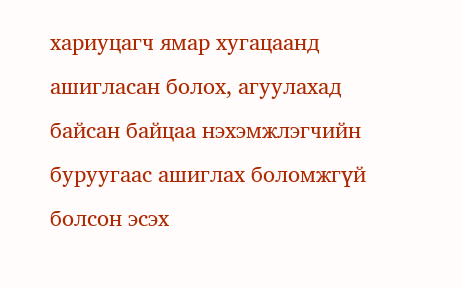хариуцагч ямар хугацаанд ашигласан болох, агуулахад байсан байцаа нэхэмжлэгчийн буруугаас ашиглах боломжгүй болсон эсэх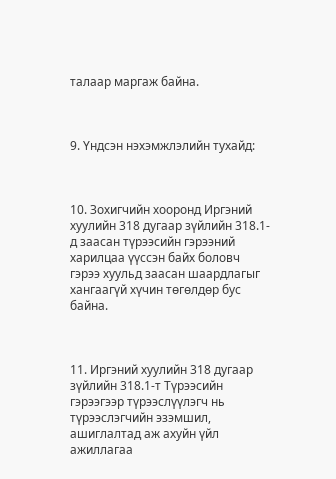талаар маргаж байна.



9. Үндсэн нэхэмжлэлийн тухайд:



10. Зохигчийн хооронд Иргэний хуулийн 318 дугаар зүйлийн 318.1-д заасан түрээсийн гэрээний харилцаа үүссэн байх боловч гэрээ хуульд заасан шаардлагыг хангаагүй хүчин төгөлдөр бус байна.



11. Иргэний хуулийн 318 дугаар зүйлийн 318.1-т Түрээсийн гэрээгээр түрээслүүлэгч нь түрээслэгчийн эзэмшил, ашиглалтад аж ахуйн үйл ажиллагаа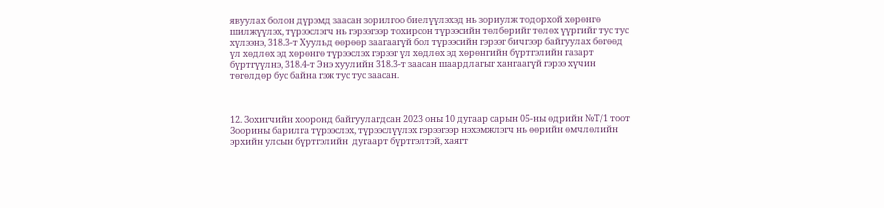явуулах болон дүрэмд заасан зорилгоо биелүүлэхэд нь зориулж тодорхой хөрөнгө шилжүүлэх, түрээслэгч нь гэрээгээр тохирсон түрээсийн төлбөрийг төлөх үүргийг тус тус хүлээнэ, 318.3-т Хуульд өөрөөр заагаагүй бол түрээсийн гэрээг бичгээр байгуулах бөгөөд үл хөдлөх эд хөрөнгө түрээслэх гэрээг үл хөдлөх эд хөрөнгийн бүртгэлийн газарт бүртгүүлнэ, 318.4-т Энэ хуулийн 318.3-т заасан шаардлагыг хангаагүй гэрээ хүчин төгөлдөр бус байна гэж тус тус заасан.



12. Зохигчийн хооронд байгуулагдсан 2023 оны 10 дугаар сарын 05-ны өдрийн №Т/1 тоот Зоорины барилга түрээслэх, түрээслүүлэх гэрээгээр нэхэмжлэгч нь өөрийн өмчлөлийн эрхийн улсын бүртгэлийн  дугаарт бүртгэлтэй, хаягт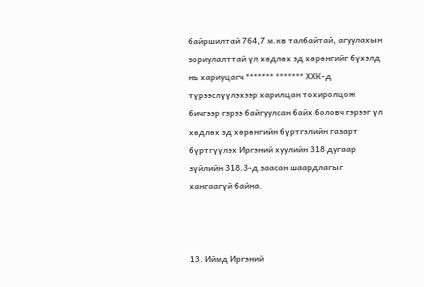байршилтай 764,7 м.кв талбайтай, агуулахын зориулалттай үл хөдлөх эд хөрөнгийг бүхэлд нь хариуцагч ******* ******* ХХК-д түрээслүүлэхээр харилцан тохиролцож бичгээр гэрээ байгуулсан байх боловч гэрээг үл хөдлөх эд хөрөнгийн бүртгэлийн газарт бүртгүүлэх Иргэний хуулийн 318 дугаар зүйлийн 318.3-д заасан шаардлагыг хангаагүй байна.



13. Иймд Иргэний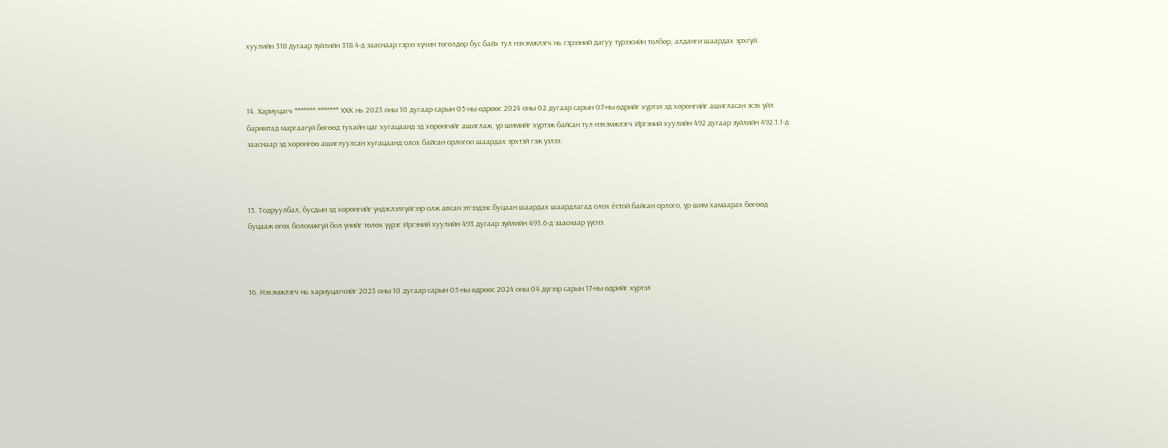хуулийн 318 дугаар зүйлийн 318.4-д зааснаар гэрээ хүчин төгөлдөр бус байх тул нэхэмжлэгч нь гэрээний дагуу түрээсийн төлбөр, алданги шаардах эрхгүй.



14. Хариуцагч ******* ******* ХХК нь 2023 оны 10 дугаар сарын 05-ны өдрөөс 2024 оны 02 дугаар сарын 07-ны өдрийг хүртэл эд хөрөнгийг ашигласан эсэх үйл баримтад маргаагүй бөгөөд тухайн цаг хугацаанд эд хөрөнгийг ашиглаж, үр шимийг хүртэж байсан тул нэхэмжлэгч Иргэний хуулийн 492 дугаар зүйлийн 492.1.1-д зааснаар эд хөрөнгөө ашиглуулсан хугацаанд олох байсан орлогоо шаардах эрхтэй гэж үзлээ.



15. Тодруулбал, бусдын эд хөрөнгийг үндэслэлгүйгээр олж авсан этгээдээс буцаан шаардах шаардлагад олох ёстой байсан орлого, үр шим хамаарах бөгөөд буцааж өгөх боломжгүй бол үнийг төлөх үүрэг Иргэний хуулийн 493 дугаар зүйлийн 493.6-д зааснаар үүснэ.



16. Нэхэмжлэгч нь хариуцагчийг 2023 оны 10 дугаар сарын 05-ны өдрөөс 2024 оны 04 дүгээр сарын 17-ны өдрийг хүртэл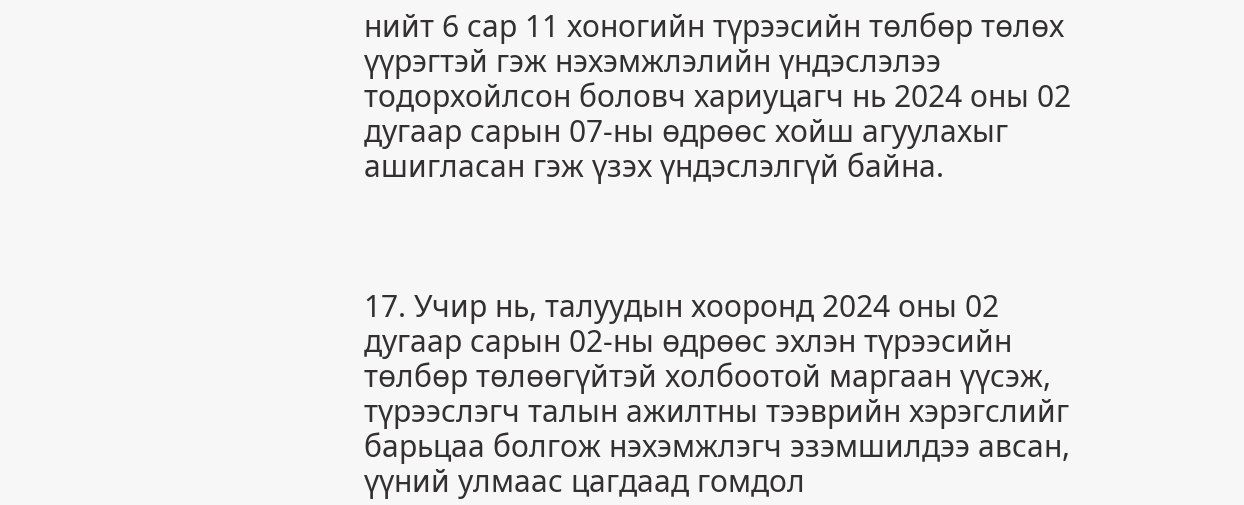нийт 6 сар 11 хоногийн түрээсийн төлбөр төлөх үүрэгтэй гэж нэхэмжлэлийн үндэслэлээ тодорхойлсон боловч хариуцагч нь 2024 оны 02 дугаар сарын 07-ны өдрөөс хойш агуулахыг ашигласан гэж үзэх үндэслэлгүй байна.



17. Учир нь, талуудын хооронд 2024 оны 02 дугаар сарын 02-ны өдрөөс эхлэн түрээсийн төлбөр төлөөгүйтэй холбоотой маргаан үүсэж, түрээслэгч талын ажилтны тээврийн хэрэгслийг барьцаа болгож нэхэмжлэгч эзэмшилдээ авсан, үүний улмаас цагдаад гомдол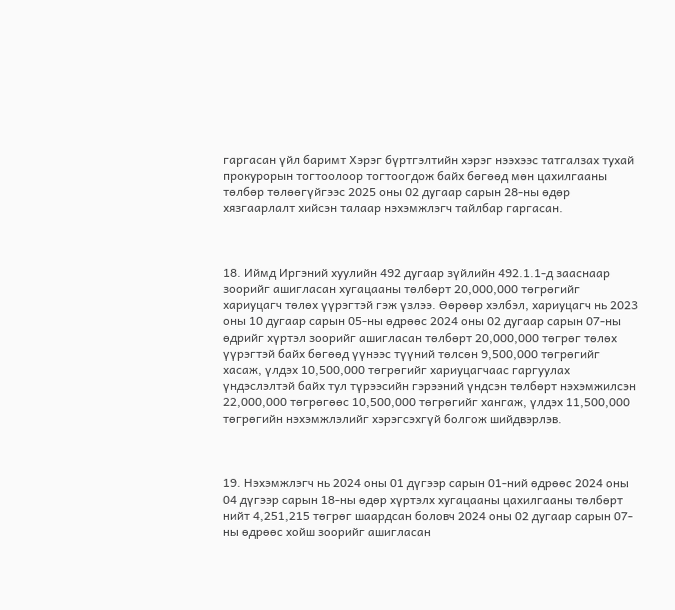гаргасан үйл баримт Хэрэг бүртгэлтийн хэрэг нээхээс татгалзах тухай прокурорын тогтоолоор тогтоогдож байх бөгөөд мөн цахилгааны төлбөр төлөөгүйгээс 2025 оны 02 дугаар сарын 28-ны өдөр хязгаарлалт хийсэн талаар нэхэмжлэгч тайлбар гаргасан.



18. Иймд Иргэний хуулийн 492 дугаар зүйлийн 492.1.1-д зааснаар зоорийг ашигласан хугацааны төлбөрт 20,000,000 төгрөгийг хариуцагч төлөх үүрэгтэй гэж үзлээ. Өөрөөр хэлбэл, хариуцагч нь 2023 оны 10 дугаар сарын 05-ны өдрөөс 2024 оны 02 дугаар сарын 07-ны өдрийг хүртэл зоорийг ашигласан төлбөрт 20,000,000 төгрөг төлөх үүрэгтэй байх бөгөөд үүнээс түүний төлсөн 9,500,000 төгрөгийг хасаж, үлдэх 10,500,000 төгрөгийг хариуцагчаас гаргуулах үндэслэлтэй байх тул түрээсийн гэрээний үндсэн төлбөрт нэхэмжилсэн 22,000,000 төгрөгөөс 10,500,000 төгрөгийг хангаж, үлдэх 11,500,000 төгрөгийн нэхэмжлэлийг хэрэгсэхгүй болгож шийдвэрлэв.



19. Нэхэмжлэгч нь 2024 оны 01 дүгээр сарын 01-ний өдрөөс 2024 оны 04 дүгээр сарын 18-ны өдөр хүртэлх хугацааны цахилгааны төлбөрт нийт 4,251,215 төгрөг шаардсан боловч 2024 оны 02 дугаар сарын 07-ны өдрөөс хойш зоорийг ашигласан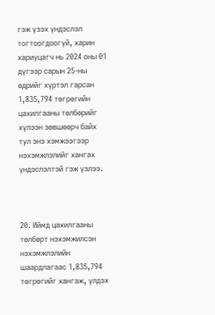гэж үзэх үндэслэл тогтоогдоогүй, харин хариуцагч нь 2024 оны 01 дүгээр сарын 25-ны өдрийг хүртэл гарсан 1,835,794 төгрөгийн цахилгааны төлбөрийг хүлээн зөвшөөрч байх тул энэ хэмжээгээр нэхэмжлэлийг хангах үндэслэлтэй гэж үзлээ.



20. Иймд цахилгааны төлбөрт нэхэмжилсэн нэхэмжлэлийн шаардлагаас 1,835,794 төгрөгийг хангаж, үлдэх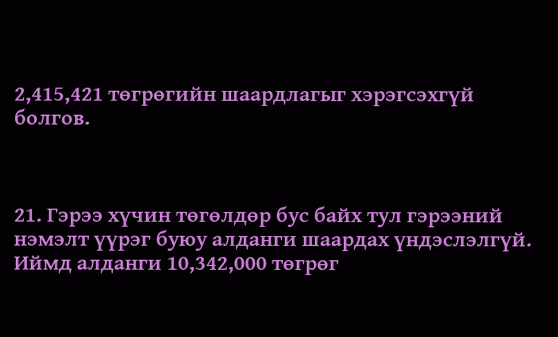2,415,421 төгрөгийн шаардлагыг хэрэгсэхгүй болгов.



21. Гэрээ хүчин төгөлдөр бус байх тул гэрээний нэмэлт үүрэг буюу алданги шаардах үндэслэлгүй. Иймд алданги 10,342,000 төгрөг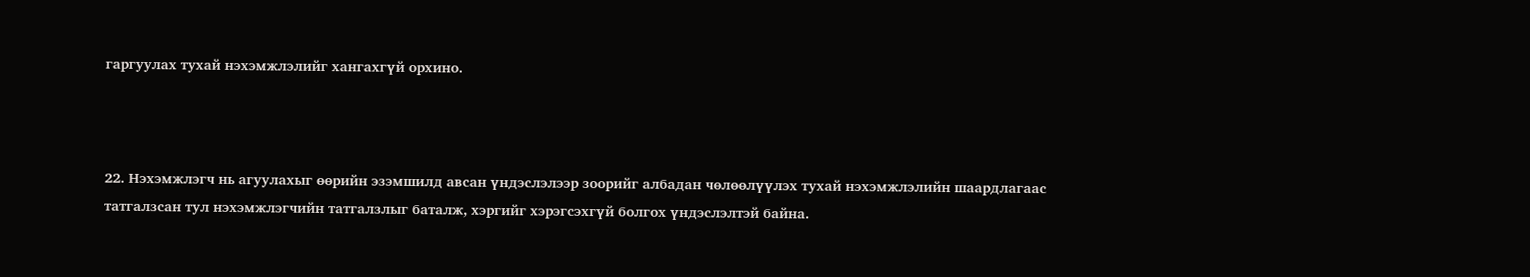гаргуулах тухай нэхэмжлэлийг хангахгүй орхино.



22. Нэхэмжлэгч нь агуулахыг өөрийн эзэмшилд авсан үндэслэлээр зоорийг албадан чөлөөлүүлэх тухай нэхэмжлэлийн шаардлагаас татгалзсан тул нэхэмжлэгчийн татгалзлыг баталж, хэргийг хэрэгсэхгүй болгох үндэслэлтэй байна.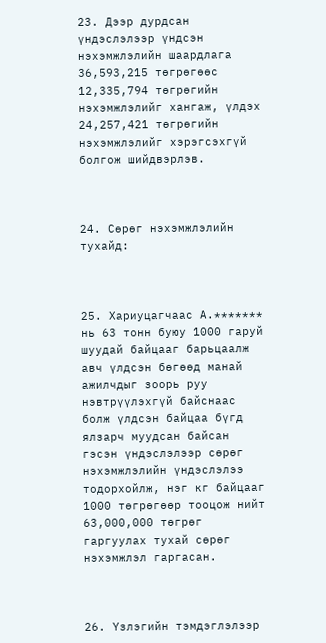23. Дээр дурдсан үндэслэлээр үндсэн нэхэмжлэлийн шаардлага 36,593,215 төгрөгөөс 12,335,794 төгрөгийн нэхэмжлэлийг хангаж, үлдэх 24,257,421 төгрөгийн нэхэмжлэлийг хэрэгсэхгүй болгож шийдвэрлэв.



24. Сөрөг нэхэмжлэлийн тухайд:



25. Хариуцагчаас А.******* нь 63 тонн буюу 1000 гаруй шуудай байцааг барьцаалж авч үлдсэн бөгөөд манай ажилчдыг зоорь руу нэвтрүүлэхгүй байснаас болж үлдсэн байцаа бүгд ялзарч муудсан байсан гэсэн үндэслэлээр сөрөг нэхэмжлэлийн үндэслэлээ тодорхойлж, нэг кг байцааг 1000 төгрөгөөр тооцож нийт 63,000,000 төгрөг гаргуулах тухай сөрөг нэхэмжлэл гаргасан.



26. Үзлэгийн тэмдэглэлээр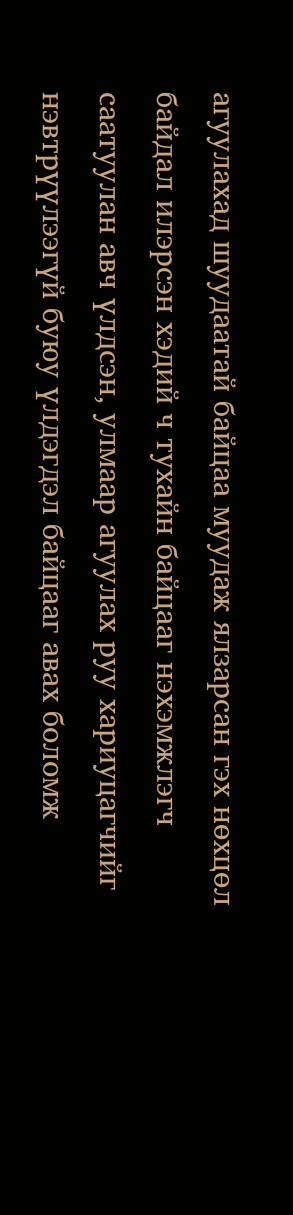агуулахад шуудаатай байцаа муудаж ялзарсан гэх нөхцөл байдал илэрсэн хэдий ч тухайн байцааг нэхэмжлэгч саатуулан авч үлдсэн, улмаар агуулах руу хариуцагчийг нэвтрүүлээгүй буюу үлдэгдэл байцааг авах боломж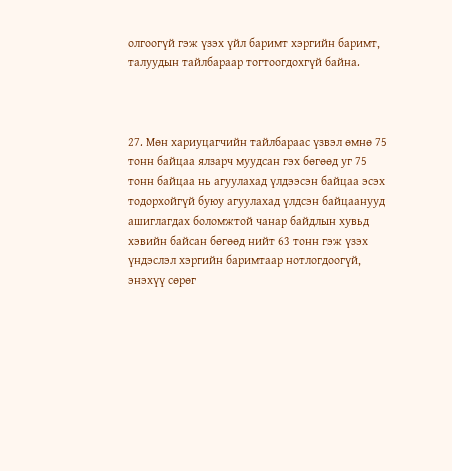олгоогүй гэж үзэх үйл баримт хэргийн баримт, талуудын тайлбараар тогтоогдохгүй байна.



27. Мөн хариуцагчийн тайлбараас үзвэл өмнө 75 тонн байцаа ялзарч муудсан гэх бөгөөд уг 75 тонн байцаа нь агуулахад үлдээсэн байцаа эсэх тодорхойгүй буюу агуулахад үлдсэн байцаанууд ашиглагдах боломжтой чанар байдлын хувьд хэвийн байсан бөгөөд нийт 63 тонн гэж үзэх үндэслэл хэргийн баримтаар нотлогдоогүй, энэхүү сөрөг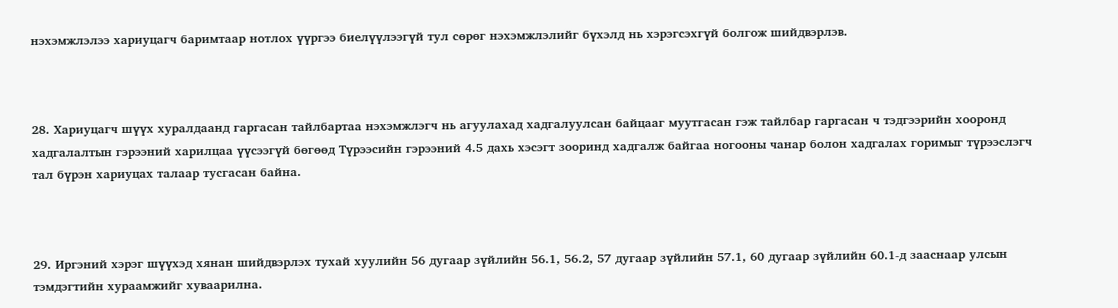нэхэмжлэлээ хариуцагч баримтаар нотлох үүргээ биелүүлээгүй тул сөрөг нэхэмжлэлийг бүхэлд нь хэрэгсэхгүй болгож шийдвэрлэв.



28. Хариуцагч шүүх хуралдаанд гаргасан тайлбартаа нэхэмжлэгч нь агуулахад хадгалуулсан байцааг муутгасан гэж тайлбар гаргасан ч тэдгээрийн хооронд хадгалалтын гэрээний харилцаа үүсээгүй бөгөөд Түрээсийн гэрээний 4.5 дахь хэсэгт зооринд хадгалж байгаа ногооны чанар болон хадгалах горимыг түрээслэгч тал бүрэн хариуцах талаар тусгасан байна.



29. Иргэний хэрэг шүүхэд хянан шийдвэрлэх тухай хуулийн 56 дугаар зүйлийн 56.1, 56.2, 57 дугаар зүйлийн 57.1, 60 дугаар зүйлийн 60.1-д зааснаар улсын тэмдэгтийн хураамжийг хуваарилна.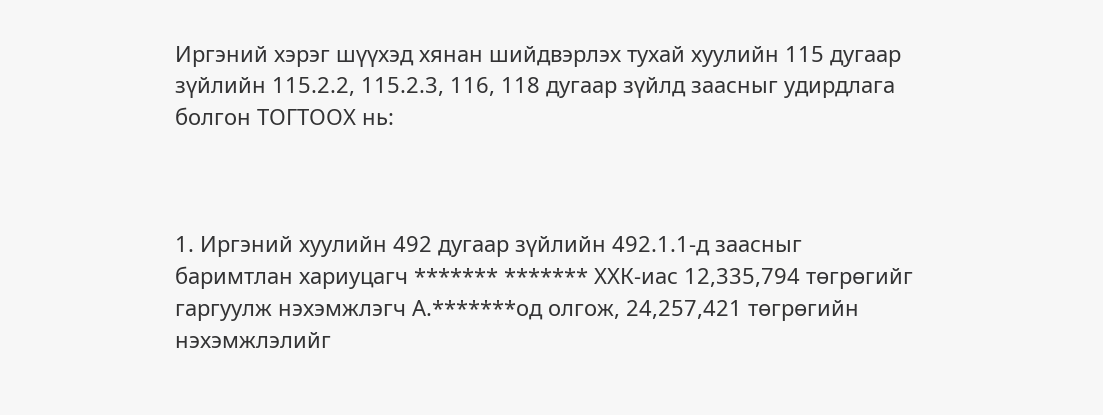Иргэний хэрэг шүүхэд хянан шийдвэрлэх тухай хуулийн 115 дугаар зүйлийн 115.2.2, 115.2.3, 116, 118 дугаар зүйлд заасныг удирдлага болгон ТОГТООХ нь:



1. Иргэний хуулийн 492 дугаар зүйлийн 492.1.1-д заасныг баримтлан хариуцагч ******* ******* ХХК-иас 12,335,794 төгрөгийг гаргуулж нэхэмжлэгч А.*******од олгож, 24,257,421 төгрөгийн нэхэмжлэлийг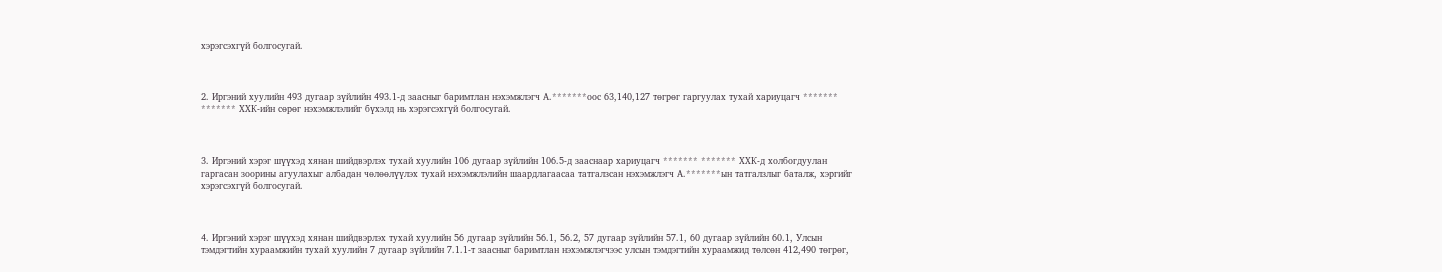хэрэгсэхгүй болгосугай.



2. Иргэний хуулийн 493 дугаар зүйлийн 493.1-д заасныг баримтлан нэхэмжлэгч А.*******оос 63,140,127 төгрөг гаргуулах тухай хариуцагч ******* ******* ХХК-ийн сөрөг нэхэмжлэлийг бүхэлд нь хэрэгсэхгүй болгосугай.



3. Иргэний хэрэг шүүхэд хянан шийдвэрлэх тухай хуулийн 106 дугаар зүйлийн 106.5-д зааснаар хариуцагч ******* ******* ХХК-д холбогдуулан гаргасан зоорины агуулахыг албадан чөлөөлүүлэх тухай нэхэмжлэлийн шаардлагаасаа татгалзсан нэхэмжлэгч А.*******ын татгалзлыг баталж, хэргийг хэрэгсэхгүй болгосугай.



4. Иргэний хэрэг шүүхэд хянан шийдвэрлэх тухай хуулийн 56 дугаар зүйлийн 56.1, 56.2, 57 дугаар зүйлийн 57.1, 60 дугаар зүйлийн 60.1, Улсын тэмдэгтийн хураамжийн тухай хуулийн 7 дугаар зүйлийн 7.1.1-т заасныг баримтлан нэхэмжлэгчээс улсын тэмдэгтийн хураамжид төлсөн 412,490 төгрөг,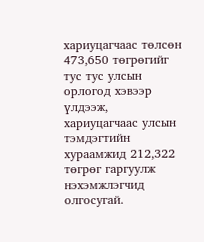хариуцагчаас төлсөн 473,650 төгрөгийг тус тус улсын орлогод хэвээр үлдээж, хариуцагчаас улсын тэмдэгтийн хураамжид 212,322 төгрөг гаргуулж нэхэмжлэгчид олгосугай.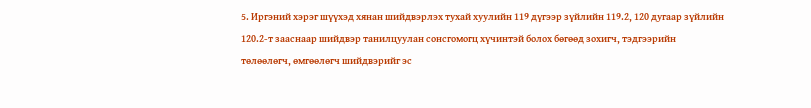5. Иргэний хэрэг шүүхэд хянан шийдвэрлэх тухай хуулийн 119 дүгээр зүйлийн 119.2, 120 дугаар зүйлийн 120.2-т зааснаар шийдвэр танилцуулан сонсгомогц хүчинтэй болох бөгөөд зохигч, тэдгээрийн төлөөлөгч, өмгөөлөгч шийдвэрийг эс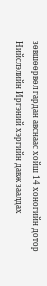зөвшөөрвөл гардан авснаас хойш 14 хоногийн дотор Нийслэлийн Иргэний хэргийн давж заалдах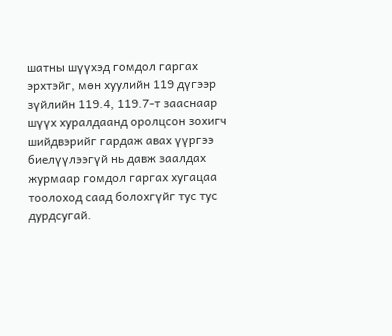шатны шүүхэд гомдол гаргах эрхтэйг, мөн хуулийн 119 дүгээр зүйлийн 119.4, 119.7-т зааснаар шүүх хуралдаанд оролцсон зохигч шийдвэрийг гардаж авах үүргээ биелүүлээгүй нь давж заалдах журмаар гомдол гаргах хугацаа тоолоход саад болохгүйг тус тус дурдсугай.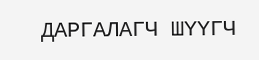ДАРГАЛАГЧ ШҮҮГЧ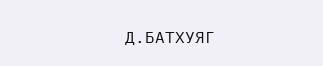Д.БАТХУЯГ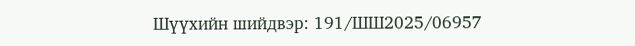Шүүхийн шийдвэр: 191/ШШ2025/06957